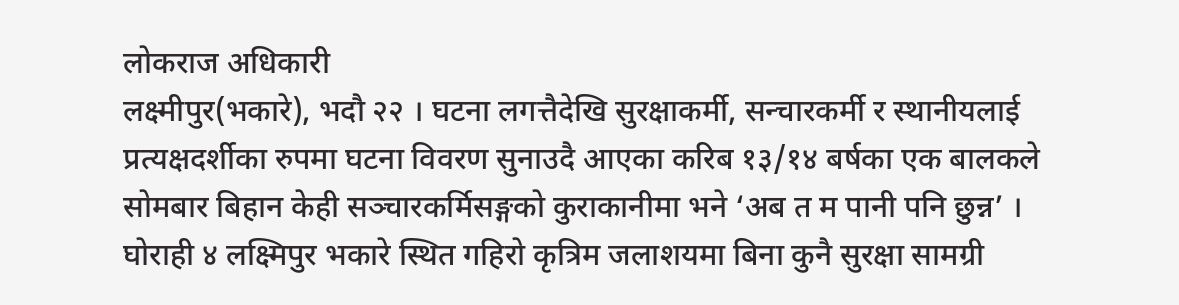लोकराज अधिकारी
लक्ष्मीपुर(भकारे), भदौ २२ । घटना लगत्तैदेखि सुरक्षाकर्मी, सन्चारकर्मी र स्थानीयलाई प्रत्यक्षदर्शीका रुपमा घटना विवरण सुनाउदै आएका करिब १३/१४ बर्षका एक बालकले सोमबार बिहान केही सञ्चारकर्मिसङ्गको कुराकानीमा भने ‘अब त म पानी पनि छुन्न’ ।
घोराही ४ लक्ष्मिपुर भकारे स्थित गहिरो कृत्रिम जलाशयमा बिना कुनै सुरक्षा सामग्री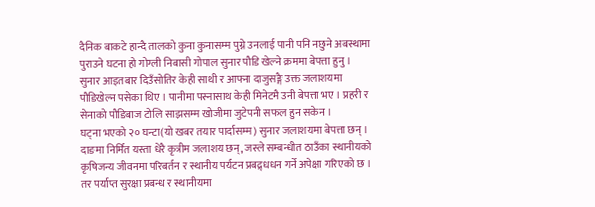दैनिक बाकटे हान्दै तालको कुना कुनासम्म पुग्ने उनलाई पानी पनि नछुने अबस्थामा पुराउने घटना हो गोग्ली निबासी गोपाल सुनार पौडि खेल्ने क्रममा बेपत्ता हुनु ।
सुनार आइतबार दिउँसोतिर केही साथी र आफ्ना दाजुसङ्गै उक्त जलाशयमा पौडिखेल्न पसेका थिए । पानीमा पस्नासाथ केही मिनेटमै उनी बेपत्ता भए । प्रहरी र सेनाको पौडिबाज टोलि साझसम्म खोजीमा जुटेपनी सफल हुन सकेन ।
घट्ना भएको २० घन्टा(यो खबर तयार पार्दासम्म) सुनार जलाशयमा बेपत्ता छन् । दाङमा निर्मित यस्ता धेरै कृत्रीम जलाशय छन्, जस्ले सम्बन्धीत ठाउँका स्थानीयको कृषिजन्य जीवनमा परिबर्तन र स्थानीय पर्यटन प्रबद्र्धधन गर्ने अपेक्षा गरिएको छ । तर पर्याप्त सुरक्षा प्रबन्ध र स्थानीयमा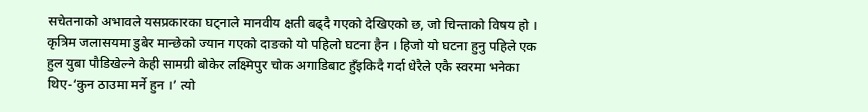सचेतनाको अभावले यसप्रकारका घट्नाले मानवीय क्षती बढ्दै गएको देखिएको छ, जो चिन्ताको विषय हो ।
कृत्रिम जलासयमा डुबेर मान्छेको ज्यान गएको दाङको यो पहिलो घटना हैन । हिजो यो घटना हुनु पहिले एक हुल युबा पौडिखेल्ने केही सामग्री बोकेर लक्ष्मिपुर चोक अगाडिबाट हुँइकिदै गर्दा धेरैले एकै स्वरमा भनेका थिए-‘कुन ठाउमा मर्ने हुन ।’ त्यो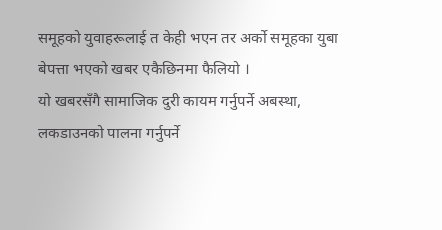समूहको युवाहरूलाई त केही भएन तर अर्को समूहका युबा बेपत्ता भएको खबर एकैछिनमा फैलियो ।
यो खबरसँगै सामाजिक दुरी कायम गर्नुपर्ने अबस्था, लकडाउनको पालना गर्नुपर्ने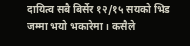दायित्व सबै बिर्सेर १२/१५ सयको भिड जम्मा भयो भकारेमा । कसैले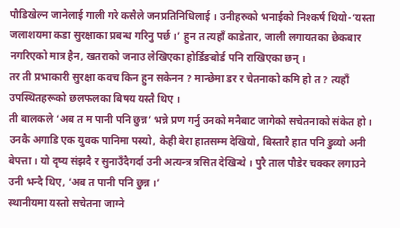पौडिखेल्न जानेलाई गाली गरे कसैले जनप्रतिनिधिलाई । उनीहरुको भनाईको निश्कर्ष थियो-‘यस्ता जलाशयमा कडा सुरक्षाका प्रबन्ध गरिनु पर्छ ।’ हुन त त्यहाँ काडेतार, जाली लगायतका छेकबार नगरिएको मात्र हैन, खतराको जनाउ लेखिएका होर्डिङबोर्ड पनि राखिएका छन् ।
तर ती प्रभाकारी सुरक्षा कवच किन हुन सकेनन ? मान्छेमा डर र चेतनाको कमि हो त ? त्यहाँ उपस्थितहरूको छलफलका बिषय यस्तै थिए ।
ती बालकले ‘अब त म पानी पनि छुन्न’ भन्ने प्रण गर्नु उनको मनैबाट जागेको सचेतनाको संकेत हो । उनकै अगाडि एक युवक पानिमा पस्यो, केही बेरा हातसम्म देखियो, बिस्तारै हात पनि डुव्यो अनी बेपत्ता । यो दृष्य संझदै र सुनाउँदैगर्दा उनी अत्यन्त्र त्रसित देखिन्थे । पुरै ताल पौडेर चक्कर लगाउने उनी भन्दै थिए, ‘अब त पानी पनि छुन्न ।’
स्थानीयमा यस्तो सचेतना जाग्ने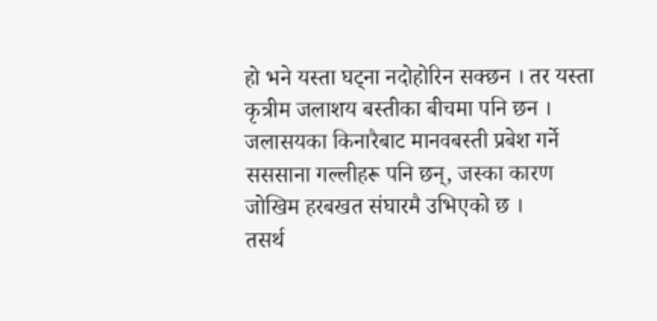हो भने यस्ता घट्ना नदोहोरिन सक्छन । तर यस्ता कृत्रीम जलाशय बस्तीका बीचमा पनि छन । जलासयका किनारैबाट मानवबस्ती प्रबेश गर्ने सससाना गल्लीहरू पनि छन्, जस्का कारण जोखिम हरबखत संघारमै उभिएको छ ।
तसर्थ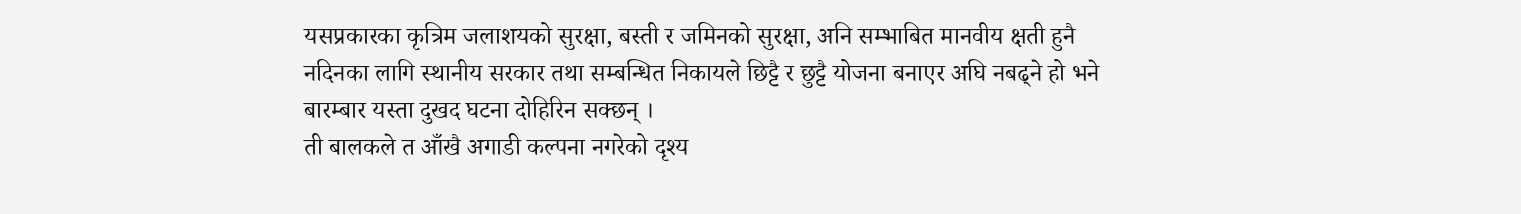यसप्रकारका कृत्रिम जलाशयको सुरक्षा, बस्ती र जमिनको सुरक्षा, अनि सम्भाबित मानवीय क्षती हुनै नदिनका लागि स्थानीय सरकार तथा सम्बन्धित निकायले छिट्टै र छुट्टै योजना बनाएर अघि नबढ्ने हो भने बारम्बार यस्ता दुखद घटना दोहिरिन सक्छन् ।
ती बालकले त आँखै अगाडी कल्पना नगरेको दृश्य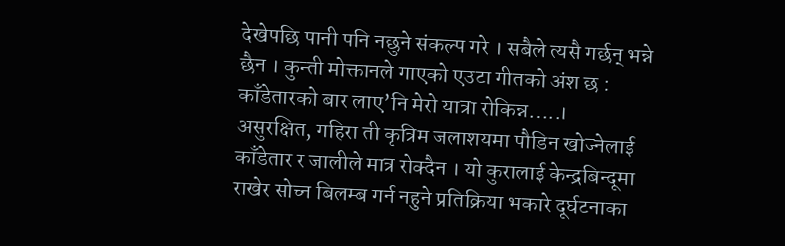देखेपछि पानी पनि नछुने संकल्प गरे । सबैले त्यसै गर्छन् भन्ने छैन । कुन्ती मोक्तानले गाएको एउटा गीतको अंश छ :
काँडेतारको बार लाए’नि मेरो यात्रा रोकिन्न…..।
असुरक्षित, गहिरा ती कृत्रिम जलाशयमा पौडिन खोज्नेलाई काँडेतार र जालीले मात्र रोक्दैन । यो कुरालाई केन्द्रबिन्दूमा राखेर सोच्न बिलम्ब गर्न नहुने प्रतिक्रिया भकारे दूर्घटनाका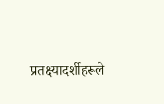प्रतक्ष्यादर्शीहरूले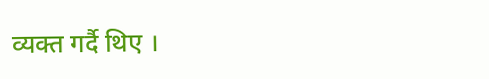व्यक्त गर्दै थिए ।